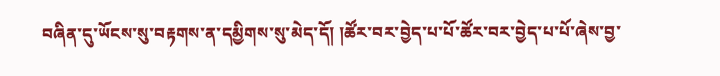བཞིན་དུ་ཡོངས་སུ་བརྟགས་ན་དམྱིགས་སུ་མེད་དོ། །ཚོར་བར་བྱེད་པ་པོ་ཚོར་བར་བྱེད་པ་པོ་ཞེས་བྱ་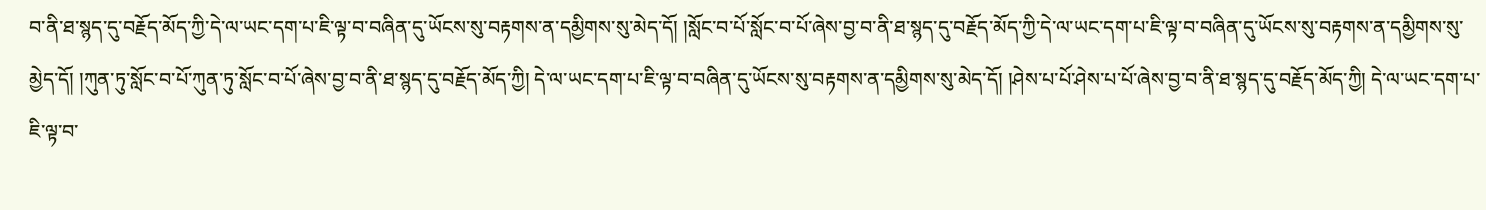བ་ནི་ཐ་སྙད་དུ་བརྗོད་མོད་ཀྱི་དེ་ལ་ཡང་དག་པ་ཇི་ལྟ་བ་བཞིན་དུ་ཡོངས་སུ་བརྟགས་ན་དམྱིགས་སུ་མེད་དོ། །སློང་བ་པོ་སློང་བ་པོ་ཞེས་བྱ་བ་ནི་ཐ་སྙད་དུ་བརྗོད་མོད་ཀྱི་དེ་ལ་ཡང་དག་པ་ཇི་ལྟ་བ་བཞིན་དུ་ཡོངས་སུ་བརྟགས་ན་དམྱིགས་སུ་མྱེད་དོ། །ཀུན་ཏུ་སློང་བ་པོ་ཀུན་ཏུ་སློང་བ་པོ་ཞེས་བྱ་བ་ནི་ཐ་སྙད་དུ་བརྗོད་མོད་ཀྱི། དེ་ལ་ཡང་དག་པ་ཇི་ལྟ་བ་བཞིན་དུ་ཡོངས་སུ་བརྟགས་ན་དམྱིགས་སུ་མེད་དོ། །ཤེས་པ་པོ་ཤེས་པ་པོ་ཞེས་བྱ་བ་ནི་ཐ་སྙད་དུ་བརྗོད་མོད་ཀྱི། དེ་ལ་ཡང་དག་པ་ཇི་ལྟ་བ་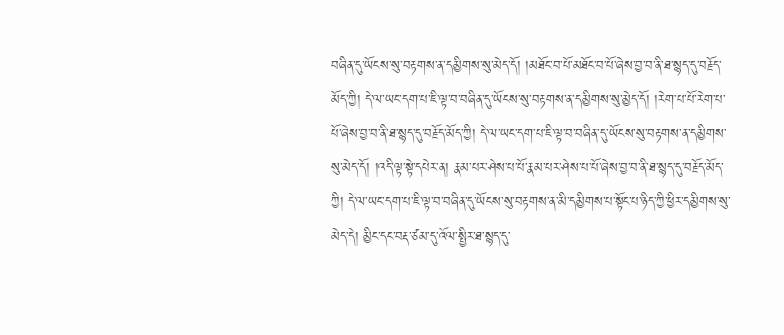བཞིན་དུ་ཡོངས་སུ་བརྟགས་ན་དམྱིགས་སུ་མེད་དོ། །མཐོང་བ་པོ་མཐོང་བ་པོ་ཞེས་བྱ་བ་ནི་ཐ་སྙད་དུ་བརྗོད་མོད་ཀྱི། དེ་ལ་ཡང་དག་པ་ཇི་ལྟ་བ་བཞིན་དུ་ཡོངས་སུ་བརྟགས་ན་དམྱིགས་སུ་མྱེད་དོ། །རེག་པ་པོ་རེག་པ་པོ་ཞེས་བྱ་བ་ནི་ཐ་སྙད་དུ་བརྗོད་མོད་ཀྱི། དེ་ལ་ཡང་དག་པ་ཇི་ལྟ་བ་བཞིན་དུ་ཡོངས་སུ་བརྟགས་ན་དམྱིགས་སུ་མེད་དོ། །འདི་ལྟ་སྟེ་དཔེར་ན། རྣམ་པར་ཤེས་པ་པོ་རྣམ་པར་ཤེས་པ་པོ་ཞེས་བྱ་བ་ནི་ཐ་སྙད་དུ་བརྗོད་མོད་ཀྱི། དེ་ལ་ཡང་དག་པ་ཇི་ལྟ་བ་བཞིན་དུ་ཡོངས་སུ་བརྟགས་ན་མི་དམྱིགས་པ་སྟོང་པ་ཉིད་ཀྱི་ཕྱིར་དམྱིགས་སུ་མེད་དེ། མྱིང་དང་བརྡ་ཙམ་དུ་འོལ་སྤྱིར་ཐ་སྙད་དུ་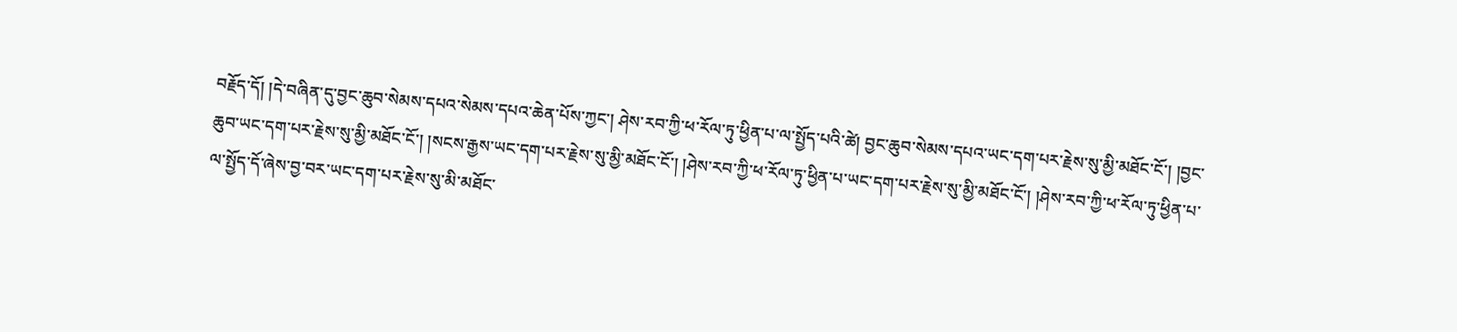བརྗོད་དོ། །དེ་བཞིན་དུ་བྱང་ཆུབ་སེམས་དཔའ་སེམས་དཔའ་ཆེན་པོས་ཀྱང་། ཤེས་རབ་ཀྱི་ཕ་རོལ་ཏུ་ཕྱིན་པ་ལ་སྤྱོད་པའི་ཚེ། བྱང་ཆུབ་སེམས་དཔའ་ཡང་དག་པར་རྗེས་སུ་མྱི་མཐོང་ངོ་། །བྱང་ཆུབ་ཡང་དག་པར་རྗེས་སུ་མྱི་མཐོང་ངོ་། །སངས་རྒྱས་ཡང་དག་པར་རྗེས་སུ་མྱི་མཐོང་ངོ་། །ཤེས་རབ་ཀྱི་ཕ་རོལ་ཏུ་ཕྱིན་པ་ཡང་དག་པར་རྗེས་སུ་མྱི་མཐོང་ངོ་། །ཤེས་རབ་ཀྱི་ཕ་རོལ་ཏུ་ཕྱིན་པ་ལ་སྤྱོད་དོ་ཞེས་བྱ་བར་ཡང་དག་པར་རྗེས་སུ་མི་མཐོང་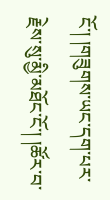ངོ་། །གཟུགས་ཡང་དག་པར་རྗེས་སུ་མྱི་མཐོང་ངོ་། །ཚོར་བ་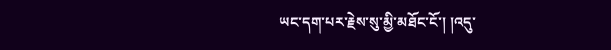ཡང་དག་པར་རྗེས་སུ་མྱི་མཐོང་ངོ་། །འདུ་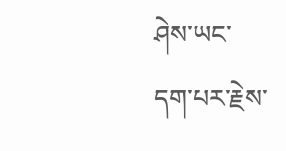ཤེས་ཡང་དག་པར་རྗེས་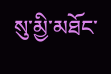སུ་མྱི་མཐོང་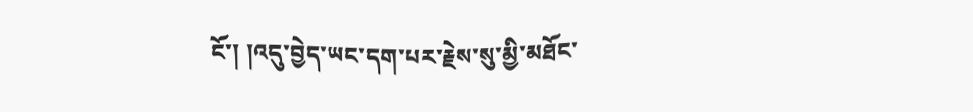ངོ་། །འདུ་བྱེད་ཡང་དག་པར་རྗེས་སུ་མྱི་མཐོང་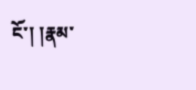ངོ་། །རྣམ་